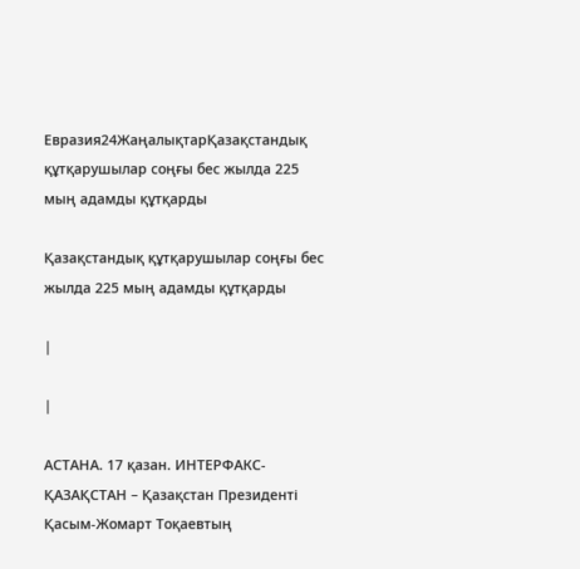Евразия24ЖаңалықтарҚазақстандық құтқарушылар соңғы бес жылда 225 мың адамды құтқарды

Қазақстандық құтқарушылар соңғы бес жылда 225 мың адамды құтқарды

|

|

АСТАНА. 17 қазан. ИНТЕРФАКС-ҚАЗАҚСТАН – Қазақстан Президенті Қасым-Жомарт Тоқаевтың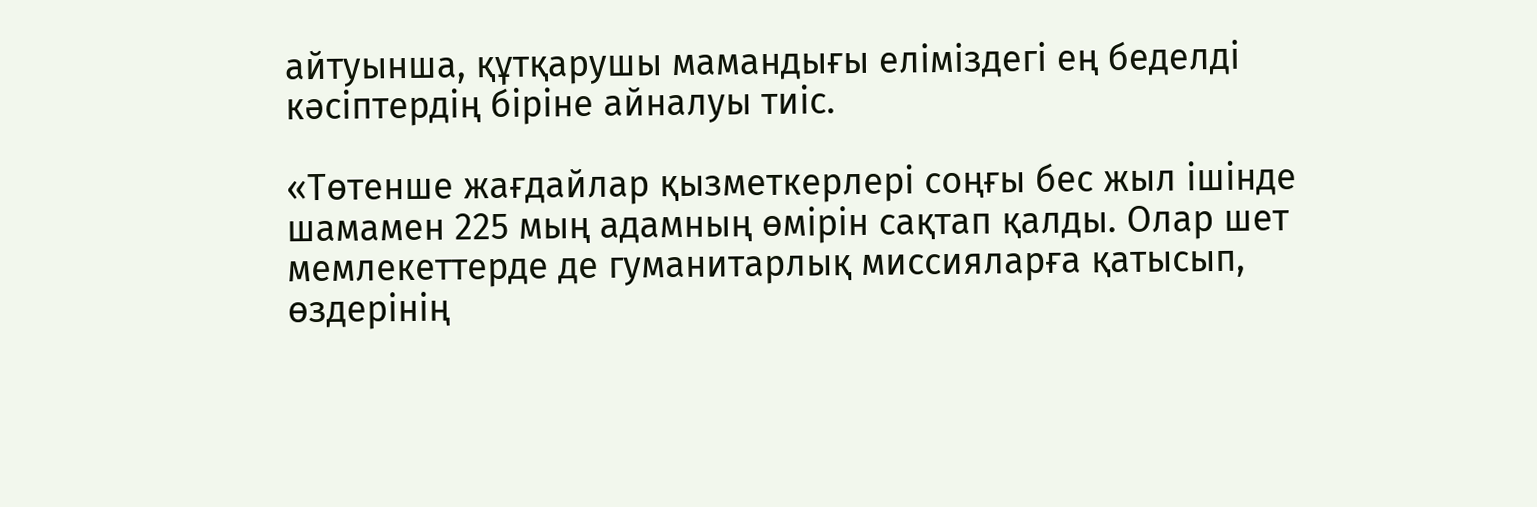айтуынша, құтқарушы мамандығы еліміздегі ең беделді кәсіптердің біріне айналуы тиіс.

«Төтенше жағдайлар қызметкерлері соңғы бес жыл ішінде шамамен 225 мың адамның өмірін сақтап қалды. Олар шет мемлекеттерде де гуманитарлық миссияларға қатысып, өздерінің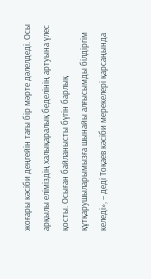жоғары кәсіби деңгейін тағы бір мәрте дәлелдеді. Осы арқылы еліміздің халықаралық беделінің артуына үлес қосты. Осыған байланысты бүгін барлық құтқарушыларымызға шынайы алғысымды білдіргім келеді», – деді Тоқаев кәсіби мерекелері қарсаңында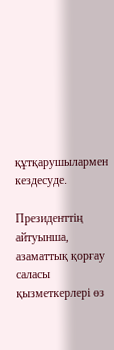құтқарушылармен кездесуде.

Президенттің айтуынша, азаматтық қорғау саласы қызметкерлері өз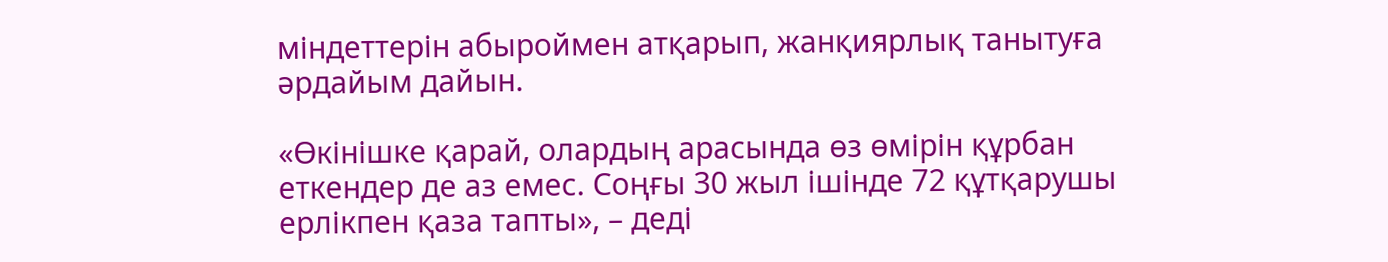міндеттерін абыроймен атқарып, жанқиярлық танытуға әрдайым дайын.

«Өкінішке қарай, олардың арасында өз өмірін құрбан еткендер де аз емес. Соңғы 30 жыл ішінде 72 құтқарушы ерлікпен қаза тапты», – деді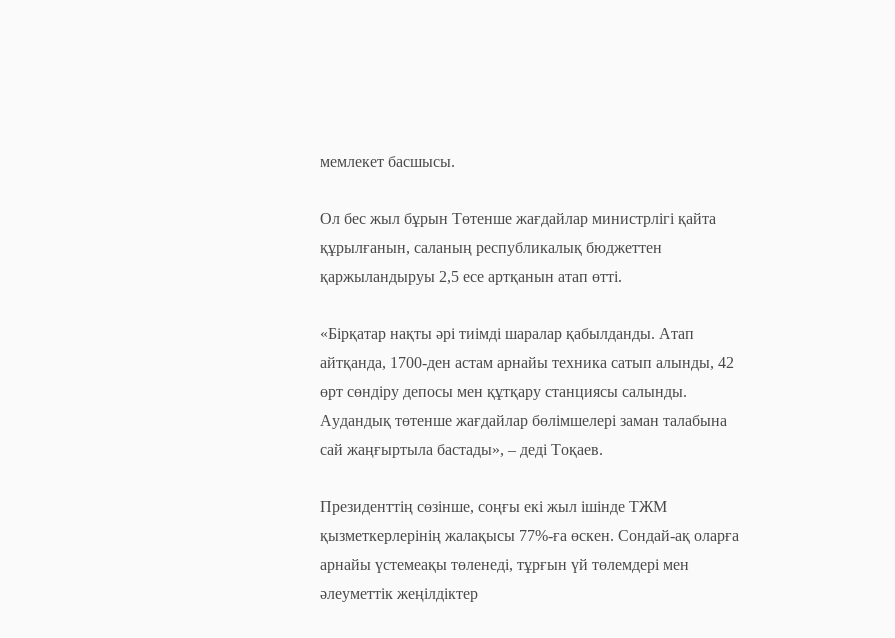мемлекет басшысы.

Ол бес жыл бұрын Төтенше жағдайлар министрлігі қайта құрылғанын, саланың республикалық бюджеттен қаржыландыруы 2,5 есе артқанын атап өтті.

«Бірқатар нақты әрі тиімді шаралар қабылданды. Атап айтқанда, 1700-ден астам арнайы техника сатып алынды, 42 өрт сөндіру депосы мен құтқару станциясы салынды. Аудандық төтенше жағдайлар бөлімшелері заман талабына сай жаңғыртыла бастады», – деді Тоқаев.

Президенттің сөзінше, соңғы екі жыл ішінде ТЖМ қызметкерлерінің жалақысы 77%-ға өскен. Сондай-ақ оларға арнайы үстемеақы төленеді, тұрғын үй төлемдері мен әлеуметтік жеңілдіктер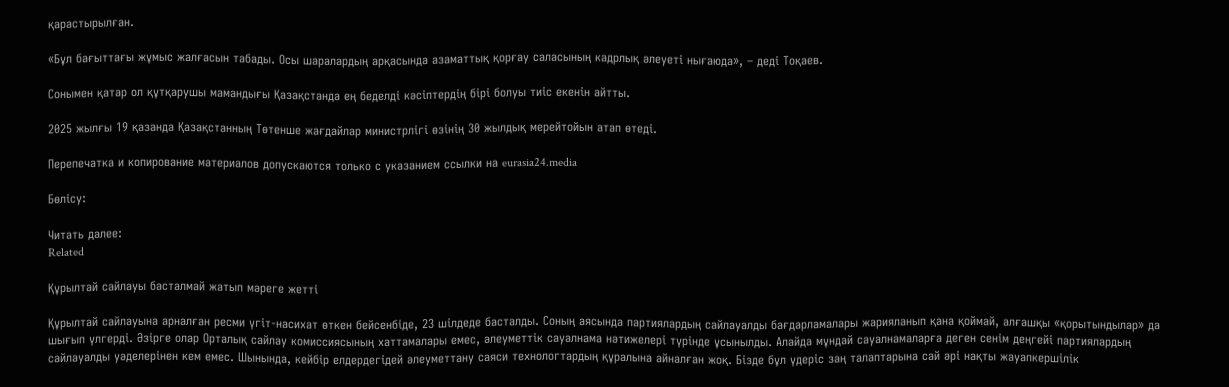қарастырылған.

«Бұл бағыттағы жұмыс жалғасын табады. Осы шаралардың арқасында азаматтық қорғау саласының кадрлық әлеуеті нығаюда», – деді Тоқаев.

Сонымен қатар ол құтқарушы мамандығы Қазақстанда ең беделді кәсіптердің бірі болуы тиіс екенін айтты.

2025 жылғы 19 қазанда Қазақстанның Төтенше жағдайлар министрлігі өзінің 30 жылдық мерейтойын атап өтеді.

Перепечатка и копирование материалов допускаются только с указанием ссылки на eurasia24.media

Бөлісу:

Читать далее:
Related

Құрылтай сайлауы басталмай жатып мәреге жетті

Құрылтай сайлауына арналған ресми үгіт-насихат өткен бейсенбіде, 23 шілдеде басталды. Соның аясында партиялардың сайлауалды бағдарламалары жарияланып қана қоймай, алғашқы «қорытындылар» да шығып үлгерді. Әзірге олар Орталық сайлау комиссиясының хаттамалары емес, әлеуметтік сауалнама нәтижелері түрінде ұсынылды. Алайда мұндай сауалнамаларға деген сенім деңгейі партиялардың сайлауалды уәделерінен кем емес. Шынында, кейбір елдердегідей әлеуметтану саяси технологтардың құралына айналған жоқ. Бізде бұл үдеріс заң талаптарына сай әрі нақты жауапкершілік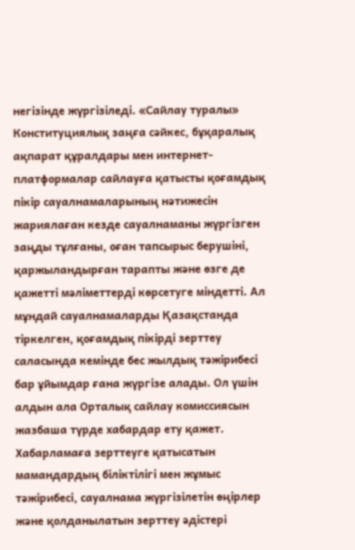негізінде жүргізіледі. «Сайлау туралы» Конституциялық заңға сәйкес, бұқаралық ақпарат құралдары мен интернет-платформалар сайлауға қатысты қоғамдық пікір сауалнамаларының нәтижесін жариялаған кезде сауалнаманы жүргізген заңды тұлғаны, оған тапсырыс берушіні, қаржыландырған тарапты және өзге де қажетті мәліметтерді көрсетуге міндетті. Ал мұндай сауалнамаларды Қазақстанда тіркелген, қоғамдық пікірді зерттеу саласында кемінде бес жылдық тәжірибесі бар ұйымдар ғана жүргізе алады. Ол үшін алдын ала Орталық сайлау комиссиясын жазбаша түрде хабардар ету қажет. Хабарламаға зерттеуге қатысатын мамандардың біліктілігі мен жұмыс тәжірибесі, сауалнама жүргізілетін өңірлер және қолданылатын зерттеу әдістері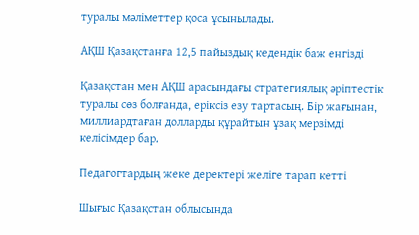туралы мәліметтер қоса ұсынылады.

АҚШ Қазақстанға 12,5 пайыздық кедендік баж енгізді

Қазақстан мен АҚШ арасындағы стратегиялық әріптестік туралы сөз болғанда, еріксіз езу тартасың. Бір жағынан, миллиардтаған долларды құрайтын ұзақ мерзімді келісімдер бар.

Педагогтардың жеке деректері желіге тарап кетті

Шығыс Қазақстан облысында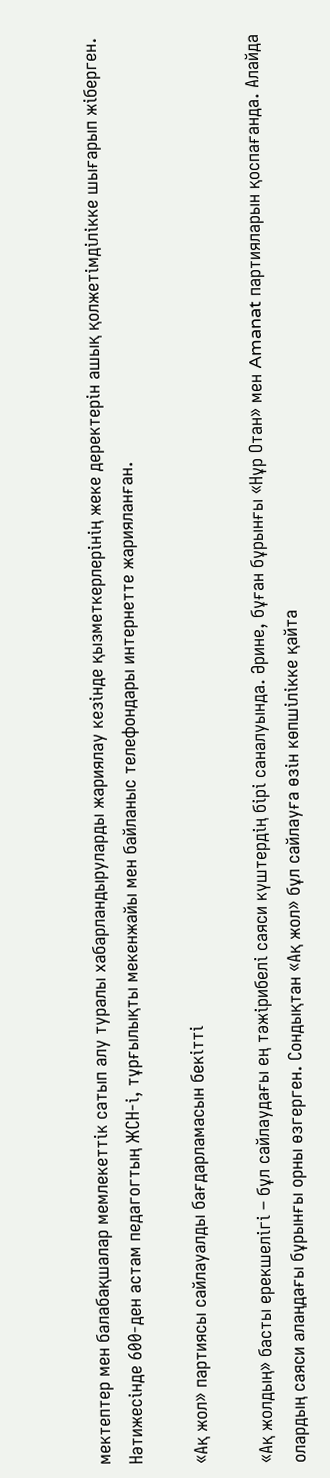мектептер мен балабақшалар мемлекеттік сатып алу туралы хабарландыруларды жариялау кезінде қызметкерлерінің жеке деректерін ашық қолжетімділікке шығарып жіберген. Нәтижесінде 600-ден астам педагогтың ЖСН-і, тұрғылықты мекенжайы мен байланыс телефондары интернетте жарияланған.

«Ақ жол» партиясы сайлауалды бағдарламасын бекітті

«Ақ жолдың» басты ерекшелігі – бұл сайлаудағы ең тәжірибелі саяси күштердің бірі саналуында. Әрине, бұған бұрынғы «Нұр Отан» мен Amanat партияларын қоспағанда. Алайда олардың саяси алаңдағы бұрынғы орны өзгерген. Сондықтан «Ақ жол» бұл сайлауға өзін көпшілікке қайта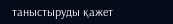таныстыруды қажет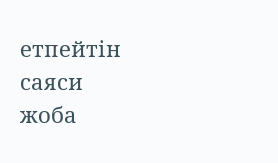етпейтін саяси жоба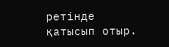ретінде қатысып отыр.